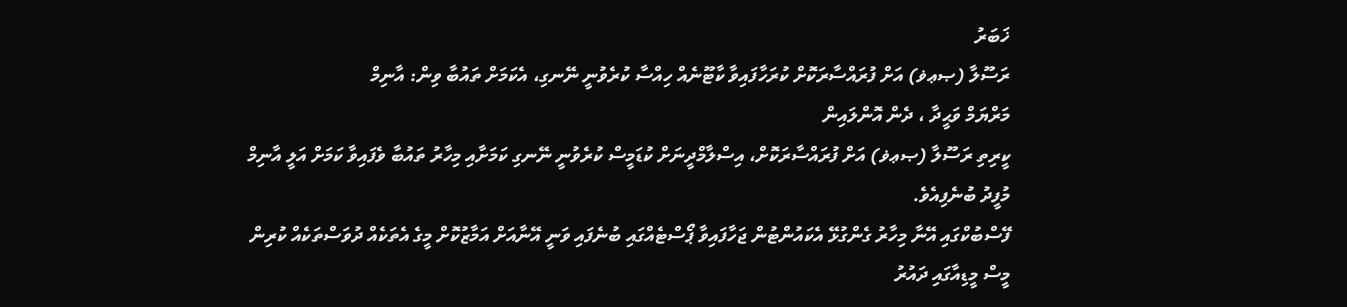ޚަބަރު
ރަސޫލާ (ޞޢޥ) އަށް ފުރައްސާރަކޮށް ކުރަހާފައިވާ ކާޓޫނެއް ހިއްސާ ކުރެވުނީ ނޭނގި، އެކަމަށް ތައުބާ ވިން: އާނިމް
މަރްޔަމް ވަޙީދާ ، ދެން އޮންލައިން
ކީރިތި ރަސޫލާ (ޞޢޥ) އަށް ފުރައްސާރަކޮށް، އިސްލާމްދީނަށް ކުޑަމީސް ކުރެވުނީ ނޭނގި ކަމަށާއި މިހާރު ތައުބާ ވެފައިވާ ކަމަށް އަލީ އާނިމް މުފީދު ބުނެފިއެވެ.
ފޭސްބުކްގައި އޭނާ މިހާރު ގެންގުޅޭ އެކައުންޓުން ޖަހާފައިވާ ޕޯސްޓެއްގައި ބުނެފައި ވަނީ އޭނާއަށް އަމާޒުކޮށް މީގެ އެތަކެއް ދުވަސްތަކެއް ކުރިން މީސް މީޑިއާގައި ދައުރު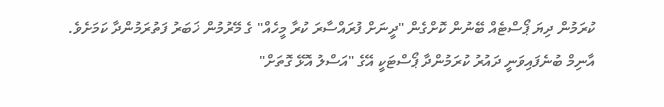ކުރަމުން ދިޔަ ޕޯސްޓެއް ބޭނުން ކޮށްގެން "ދީނަށް ފުރައްސާރަ ކުރާ މީހެއް" ގެ މޭރުމުން ޚަބަރު ފަތުރަމުންދާ ކަމަށެވެ.
އާނިމް ބުނެފައިވަނީ ދައުރު ކުރަމުންދާ ޕޯސްޓަކީ އޭގެ "އަސްލު އޮޅޭ ގޮތަށް"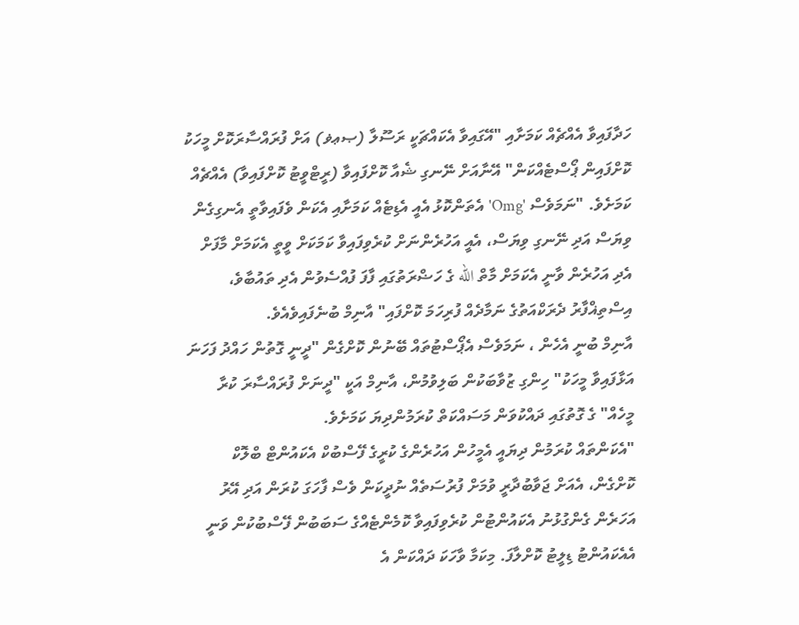ހަދާފައިވާ އެއްޗެއް ކަމަށާއި "އޭގައިވާ އެކައްޗަކީ ރަސޫލާ (ޞޢޥ) އަށް ފުރައްސާރަކޮށް މީހަކު ކޮށްފައިން ޕޯސްޓެއްކަން" އޭނާއަށް ނޭނގި ޝެއާ ކޮށްފައިވާ (ރީޓްވީޓު ކޮށްފައިވާ) އެއްޗެއް ކަމަށެވެ. "ނަމަވެސް 'Omg' އެތަންކޮޅު އެއީ އެޑިޓެއް ކަމަށާއި އެކަން ވެފައިވާތީ އެނގިގެން ވިޔަސް އަދި ނޭނގި ވިޔަސް، އެއީ އަހުރެންނަށް ކުރެވިފައިވާ ކަމަކަށް ވީތީ އެކަމަށް މާފަށް އެދި އަހުރެން ވާނީ އެކަމަށް މާތް الله ގެ ހަޟްރަތުގައި ފާފަ ފުއްސެވުން އެދި ތައުބާވެ، އިސްތިޣްފާރު ދެރަކްއަތުގެ ނަމާދެއް ފުރިހަމަ ކޮށްފައި" އާނިމް ބުނެފައިވެއެވެ.
އާނިމް ބުނީ އެހެން ، ނަމަވެސް އެޕޯސްޓުތައް ބޭނުން ކޮށްގެން "ދީނީ ގޮތުން ހައްދު ފަހަނަ އަޅާފައިވާ މީހަކު" ހިންގި ޒުވާބަކުން ބަލިވުމުން، އާނިމް އަކީ "ދީނަށް ފުރައްސާރަ ކުރާ މީހެއް" ގެ ގޮތުގައި ދައްކުވަން މަސައްކަތް ކުރަމުންދިޔަ ކަމަށެވެ.
"އެކަންތައް ކުރަމުން ދިޔައީ އެމީހުން އަހުރެންގެ ކުރީގެ ފޭސްބުކް އެކައުންޓް ބްލޮކް ކޮށްގެން، އެއަށް ޖަވާބުދާރީ ވުމަށް ފުރުސަތެއް ނުދީކަން ވެސް ފާހަގަ ކުރަން އަދި އޭރު އަހަރެން ގެންގުޅުނު އެކައުންޓުން ކުރެވިފައިވާ ކޮމެންޓެއްގެ ސަބަބުން ފޭސްބުކުން ވަނީ އެއެކައުންޓު ޑިލީޓު ކޮށްލާފަ. މިކަމާ ވާހަކަ ދައްކަން އެ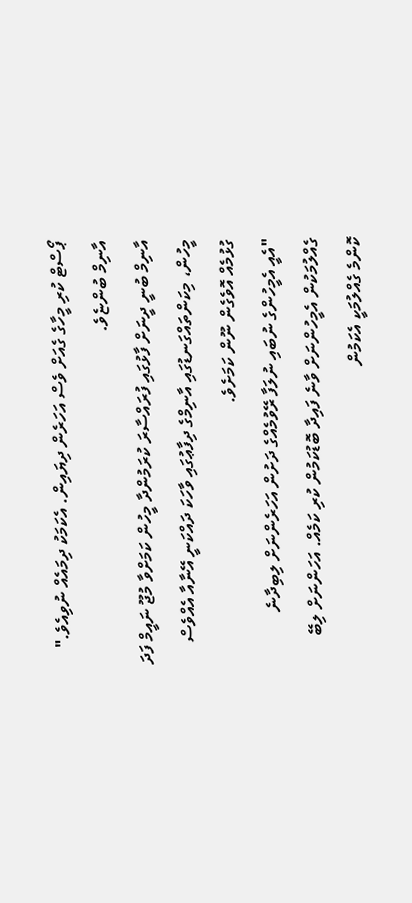ޕޯސްޓް ކުރި މީހާގެ ގެއަށް ވެސް އަހަރެން ދިޔައިން. އެކަމަކު ދިމައެއް ނުވިއެވެ." އާނިމް ބުންޏެވެ.
އާނިމް ބުނީ ދީނަށް ފާޅުގައި ފުރައްސާރަ ކުރަމުންދާ މީހުން ކަމަށްވާ މުޖޫ ނައީމް ފަދަ މީހުން، މިކަންތައްގަނޑުގައި އާނިމްގެ ދިފާޢުގައި ވާހަކަ ދައްކަނީ އޭނާއާ އެއްވެސް ގުޅުމެއް އޮވެގެން ނޫން ކަމަށެވެ.
"އެއީ އެމީހުންގެ ނުބައި ނުލަފާ ރޭވުމެއްގެ ދަށުން އަހަރެންނަށް ލިބިދާނެ ގެއްލުމަކުން އެމީހުންނަށް ވާނެ ފައިދާ ބޮޑުކަމުން ކުރި ކަމެއް. އަހަންނަށް ލިބޭ ކޮންމެ ގެއްލުމަކީ އެކަމުން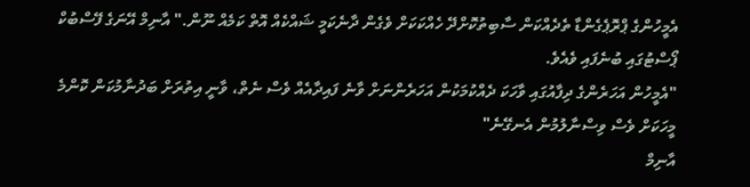އެމީހުންގެ ޕްރޮޕެގެންޑާ ތެދެއްކަން ސާބިތުކޮށްދޭ ހެއްކަކަށް ވެގެން ދާނެކަމީ ޝައްކެއް އޮތް ކަމެއް ނޫން." އާނިމް އޭނަގެ ފޭސްބުކް ޕޯސްޓުގައި ބުނެފައި ވެއެވެ.
"އެމީހުން އަހަރެންގެ ދިފާއުގައި ވާހަކަ ދެއްކުމަކުން އަހަރެންނަށް ވާނެ ފައިދާއެއް ވެސް ނެތް، ވާނީ އިތުރަށް ބަދުނާމުކަން ކޮންމެ މީހަކަށް ވެސް ވިސްނާލުމުން އެނގޭނެ"
އާނިމް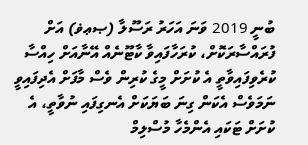ބުނީ 2019 ވަނަ އަހަރު ރަސޫލާ (ޞޢޥ) އަށް ފުރައްސާރަކޮށް، ކުރަހާފައިވާ ކާޓޫނެއް އޭނާއަށް ހިއްސާ ކުރެވިފައިވާތީ އެ ކުށަށް މީގެ ކުރިން ވެސް މާފަށް އެދިފައިވީ ނަމަވެސް އެކަން ގިނަ ބަޔަކަށް އެނގިފައި ނުވާތީ، އެ ކުށަށް ޓަކައި އެންމެހާ މުސްލިމް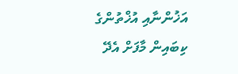އަޚުންނާއި އުޚްތުންގެ ކިބައިން މާފަށް އެދޭ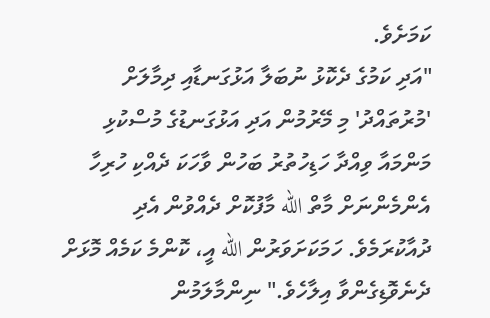ކަމަށެވެ.
"އަދި ކަމުގެ ދެކޮޅު ނުބަލާ އަޅުގަނޑާއި ދިމާލަށް 'މުރުތައްދު' މި މޭރުމުން އަދި އަޅުގަނޑުގެ މުސްކުޅި މަންމައާ ވިއްދާ ހަޑިހުތުރު ބަހުން ވާހަކަ ދެއްކި ހުރިހާ އެންމެންނަށް މާތް الله މާފުކޮށް ދެއްވުން އެދި ދުއާކުރަމެވެ. ހަމަކަށަވަރުން الله އީ، ކޮންމެ ކަމެއް މޮޅަށް ދެނެވޮޑިގެންވާ އިލާހެވެ." ނިންމާލަމުން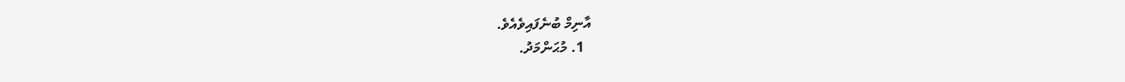އާނިމް ބުނެފައިވެއެވެ.
  1. މުޙަންމަދު.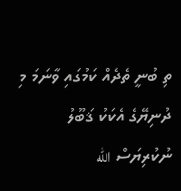ތި ބުނީ ތެދެއް ކަމުގައި ވާނަމަ މި ދުނިޔޭގެ އެކަކު ޤަބޫލު ނުކުރިޔަސް الله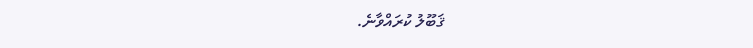ޤަބޫލު ކުރައްވާނެ.